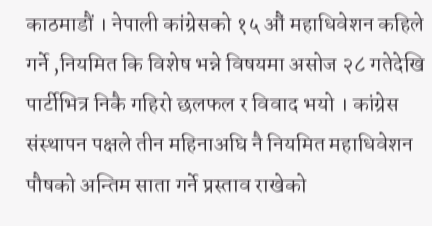काठमाडौं । नेपाली कांग्रेसको १५ औं महाधिवेशन कहिले गर्ने ,नियमित कि विशेष भन्ने विषयमा असोज २८ गतेदेखि पार्टीभित्र निकै गहिरो छलफल र विवाद भयो । कांग्रेस संस्थापन पक्षले तीन महिनाअघि नै नियमित महाधिवेशन पौषको अन्तिम साता गर्ने प्रस्ताव राखेको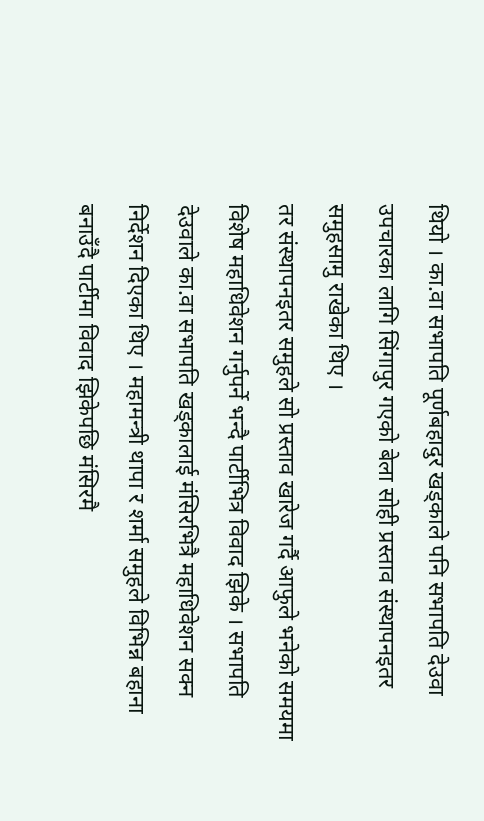थियो । का.वा सभापति पूर्णबहादुर खड्काले पनि सभापति देउवा उपचारका लागि सिंगापुर गएको बेला सोही प्रस्ताव संस्थापनइतर समुहसामु राखेका थिए ।
तर संस्थापनइतर समुहले सो प्रस्ताव खारेज गर्दै आफुले भनेको समयमा विशेष महाधिवेशन गर्नुपर्ने भन्दै पार्टीभित्र विवाद झिके । सभापति देउवाले का.वा सभापति खड्कालाई मंसिरभित्रै महाधिवेशन सक्न निर्देशन दिएका थिए । महामन्त्री थापा र शर्मा समुहले विभिन्न बहाना बनाउँदै पार्टीमा विवाद झिकेपछि मंसिरमै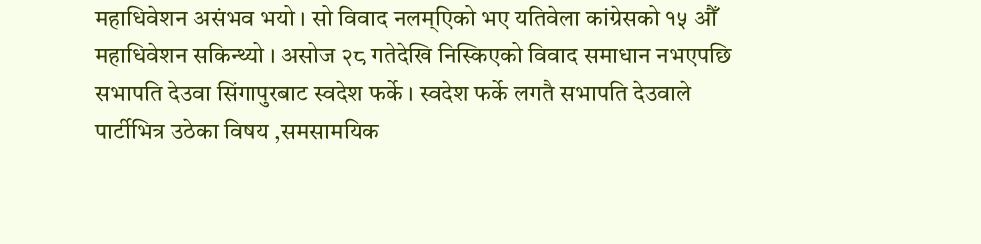महाधिवेशन असंभव भयो । सो विवाद नलम्एिको भए यतिवेला कांग्रेसको १५ औँ महाधिवेशन सकिन्थ्यो । असोज २८ गतेदेखि निस्किएको विवाद समाधान नभएपछि सभापति देउवा सिंगापुरबाट स्वदेश फर्के । स्वदेश फर्के लगतै सभापति देउवाले पार्टीभित्र उठेका विषय ,समसामयिक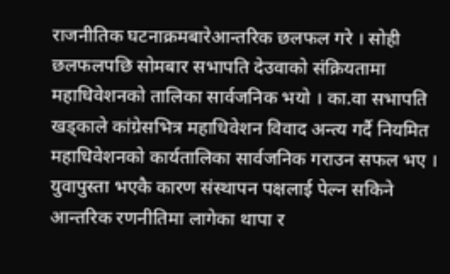राजनीतिक घटनाक्रमबारेआन्तरिक छलफल गरे । सोही छलफलपछि सोमबार सभापति देउवाको संक्रियतामा महाधिवेशनको तालिका सार्वजनिक भयो । का.वा सभापति खड्काले कांग्रेसभित्र महाधिवेशन विवाद अन्त्य गर्दै नियमित महाधिवेशनको कार्यतालिका सार्वजनिक गराउन सफल भए । युवापुस्ता भएकै कारण संस्थापन पक्षलाई पेल्न सकिने आन्तरिक रणनीतिमा लागेका थापा र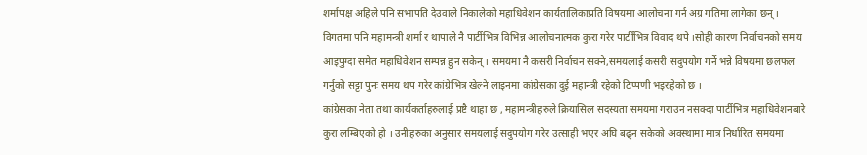शर्मापक्ष अहिले पनि सभापति देउवाले निकालेको महाधिवेशन कार्यतालिकाप्रति विषयमा आलोचना गर्न अग्र गतिमा लागेका छन् ।
विगतमा पनि महामन्त्री शर्मा र थापाले नै पार्टीभित्र विभिन्न आलोचनात्मक कुरा गरेर पार्टीभित्र विवाद थपे ।सोही कारण निर्वाचनको समय आइपुग्दा समेत महाधिवेशन सम्पन्न हुन सकेन् । समयमा नै कसरी निर्वाचन सक्ने,समयलाई कसरी सदुपयोग गर्ने भन्ने विषयमा छलफल गर्नुको सट्टा पुनः समय थप गरेर कांग्रेभित्र खेल्ने लाइनमा कांग्रेसका दुई महान्त्री रहेको टिप्पणी भइरहेको छ ।
कांग्रेसका नेता तथा कार्यकर्ताहरुलाई प्रष्टै थाहा छ , महामन्त्रीहरुले क्रियासिल सदस्यता समयमा गराउन नसक्दा पार्टीभित्र महाधिवेशनबारे कुरा लम्बिएको हो । उनीहरुका अनुसार समयलाई सदुपयोग गरेर उत्साही भएर अघि बढ्न सकेको अवस्थामा मात्र निर्धारित समयमा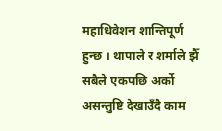महाधिवेशन शान्तिपूर्ण हुन्छ । थापाले र शर्माले झैँ सबैले एकपछि अर्को असन्तुष्टि देखाउँदै काम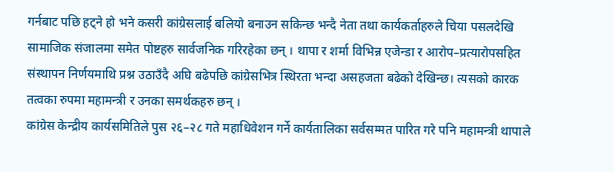गर्नबाट पछि हट्ने हो भने कसरी कांग्रेसलाई बलियो बनाउन सकिन्छ भन्दै नेता तथा कार्यकर्ताहरुले चिया पसलदेखि सामाजिक संजालमा समेत पोष्टहरु सार्वजनिक गरिरहेका छन् । थापा र शर्मा विभिन्न एजेन्डा र आरोप–प्रत्यारोपसहित संस्थापन निर्णयमाथि प्रश्न उठाउँदै अघि बढेपछि कांग्रेसभित्र स्थिरता भन्दा असहजता बढेको देखिन्छ। त्यसको कारक तत्वका रुपमा महामन्त्री र उनका समर्थकहरु छन् ।
कांग्रेस केन्द्रीय कार्यसमितिले पुस २६–२८ गते महाधिवेशन गर्ने कार्यतालिका सर्वसम्मत पारित गरे पनि महामन्त्री थापाले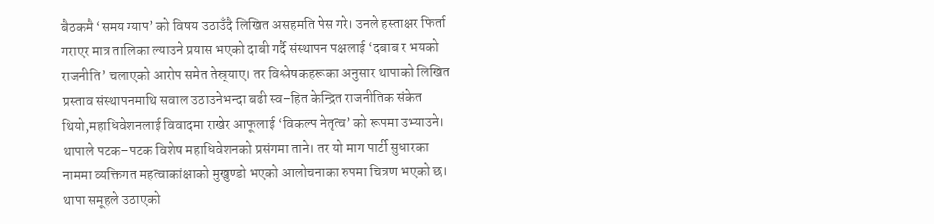बैठकमै ‘समय ग्याप’ को विषय उठाउँदै लिखित असहमति पेस गरे। उनले हस्ताक्षर फिर्ता गराएर मात्र तालिका ल्याउने प्रयास भएको दाबी गर्दै संस्थापन पक्षलाई ‘दबाब र भयको राजनीति’ चलाएको आरोप समेत तेस्र्याए। तर विश्लेषकहरूका अनुसार थापाको लिखित प्रस्ताव संस्थापनमाथि सवाल उठाउनेभन्दा बढी स्व–हित केन्द्रित राजनीतिक संकेत थियो,महाधिवेशनलाई विवादमा राखेर आफूलाई ‘विकल्प नेतृत्व’ को रूपमा उभ्याउने। थापाले पटक–पटक विशेष महाधिवेशनको प्रसंगमा ताने। तर यो माग पार्टी सुधारका नाममा व्यक्तिगत महत्वाकांक्षाको मुखुण्डो भएको आलोचनाका रुपमा चित्रण भएको छ।
थापा समूहले उठाएको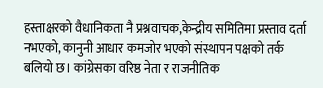हस्ताक्षरको वैधानिकता नै प्रश्नवाचक,केन्द्रीय समितिमा प्रस्ताव दर्ता नभएको, कानुनी आधार कमजोर भएको संस्थापन पक्षको तर्क बलियो छ। कांग्रेसका वरिष्ठ नेता र राजनीतिक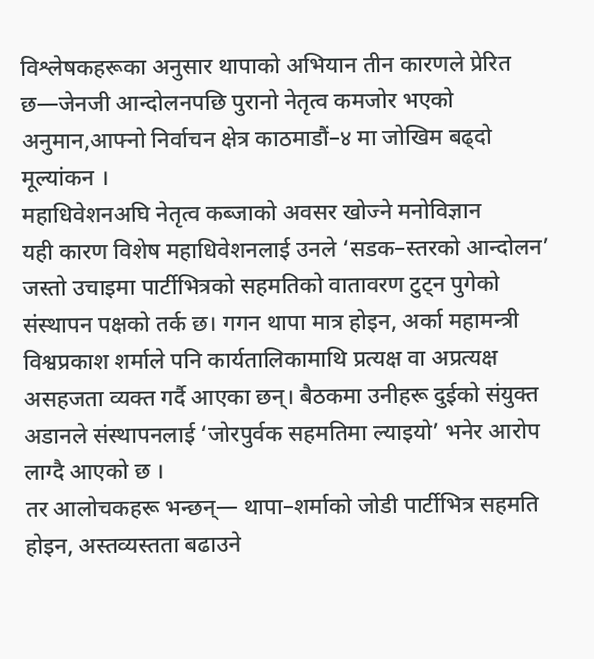विश्लेषकहरूका अनुसार थापाको अभियान तीन कारणले प्रेरित छ—जेनजी आन्दोलनपछि पुरानो नेतृत्व कमजोर भएको अनुमान,आफ्नो निर्वाचन क्षेत्र काठमाडौं–४ मा जोखिम बढ्दो मूल्यांकन ।
महाधिवेशनअघि नेतृत्व कब्जाको अवसर खोज्ने मनोविज्ञान
यही कारण विशेष महाधिवेशनलाई उनले ‘सडक–स्तरको आन्दोलन’ जस्तो उचाइमा पार्टीभित्रको सहमतिको वातावरण टुट्न पुगेको संस्थापन पक्षको तर्क छ। गगन थापा मात्र होइन, अर्का महामन्त्री विश्वप्रकाश शर्माले पनि कार्यतालिकामाथि प्रत्यक्ष वा अप्रत्यक्ष असहजता व्यक्त गर्दै आएका छन्। बैठकमा उनीहरू दुईको संयुक्त अडानले संस्थापनलाई ‘जोरपुर्वक सहमतिमा ल्याइयो’ भनेर आरोप लाग्दै आएको छ ।
तर आलोचकहरू भन्छन्— थापा–शर्माको जोडी पार्टीभित्र सहमति होइन, अस्तव्यस्तता बढाउने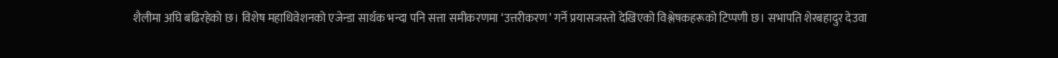शैलीमा अघि बढिरहेको छ। विशेष महाधिवेशनको एजेन्डा सार्थक भन्दा पनि सत्ता समीकरणमा ‘उत्तरीकरण’ गर्ने प्रयासजस्तो देखिएको विश्लेषकहरूको टिप्पणी छ। सभापति शेरबहादुर देउवा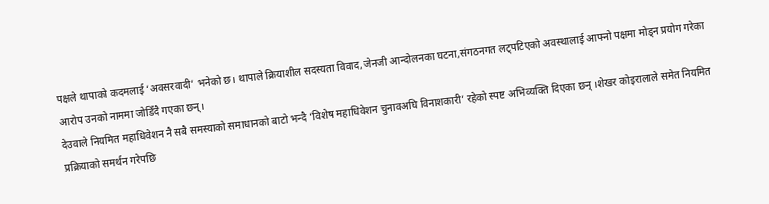पक्षले थापाको कदमलाई ‘अवसरवादी’ भनेको छ। थापाले क्रियाशील सदस्यता विवाद,जेनजी आन्दोलनका घटना,संगठनगत लट्पटिएको अवस्थालाई आफ्नो पक्षमा मोड्न प्रयोग गरेका आरोप उनको नाममा जोडिँदै गएका छन्।
देउवाले नियमित महाधिवेशन नै सबै समस्याको समाधानको बाटो भन्दै ‘विशेष महाधिवेशन चुनावअघि विनाशकारी’ रहेको स्पष्ट अभिव्यक्ति दिएका छन् ।शेखर कोइरालाले समेत नियमित प्रक्रियाको समर्थन गरेपछि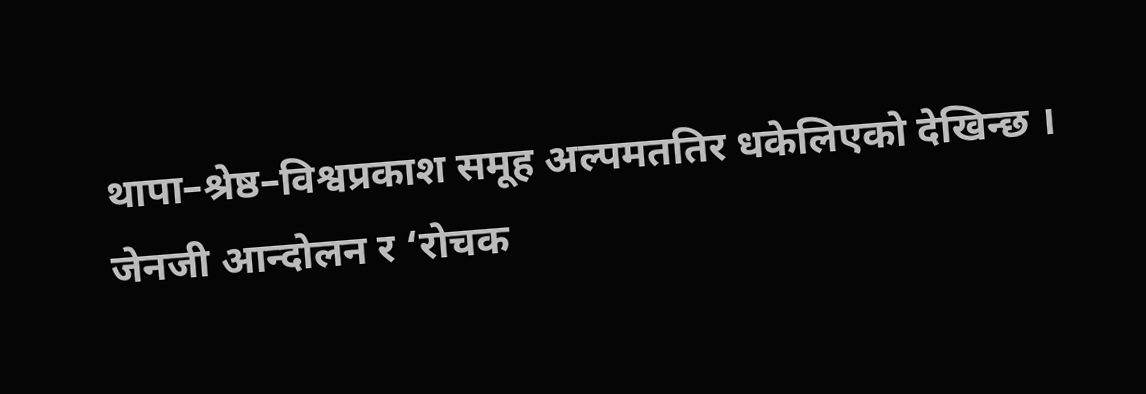थापा–श्रेष्ठ–विश्वप्रकाश समूह अल्पमततिर धकेलिएको देखिन्छ ।
जेनजी आन्दोलन र ‘रोचक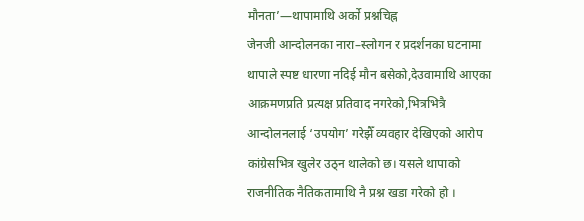मौनता’—थापामाथि अर्को प्रश्नचिह्न
जेनजी आन्दोलनका नारा–स्लोगन र प्रदर्शनका घटनामा थापाले स्पष्ट धारणा नदिई मौन बसेको,देउवामाथि आएका आक्रमणप्रति प्रत्यक्ष प्रतिवाद नगरेको,भित्रभित्रै आन्दोलनलाई ‘उपयोग’ गरेझैँ व्यवहार देखिएको आरोप कांग्रेसभित्र खुलेर उठ्न थालेको छ। यसले थापाको राजनीतिक नैतिकतामाथि नै प्रश्न खडा गरेको हो ।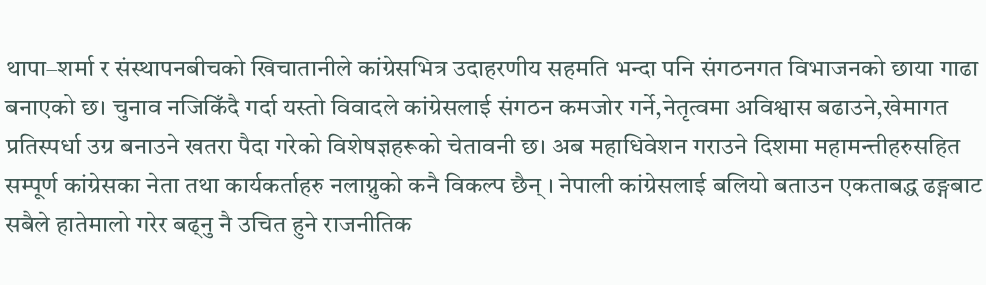थापा–शर्मा र संस्थापनबीचको खिचातानीले कांग्रेसभित्र उदाहरणीय सहमति भन्दा पनि संगठनगत विभाजनको छाया गाढा बनाएको छ। चुनाव नजिकिँदै गर्दा यस्तो विवादले कांग्रेसलाई संगठन कमजोर गर्ने,नेतृत्वमा अविश्वास बढाउने,खेमागत प्रतिस्पर्धा उग्र बनाउने खतरा पैदा गरेको विशेषज्ञहरूको चेतावनी छ। अब महाधिवेशन गराउने दिशमा महामन्त्तीहरुसहित सम्पूर्ण कांग्रेसका नेता तथा कार्यकर्ताहरु नलाग्नुको कनै विकल्प छैन् । नेपाली कांग्रेसलाई बलियो बताउन एकताबद्ध ढङ्गबाट सबैले हातेमालो गरेर बढ्नु नै उचित हुने राजनीतिक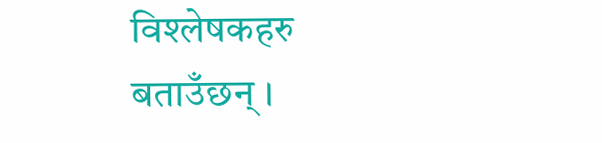विश्लेषकहरु बताउँछन् ।